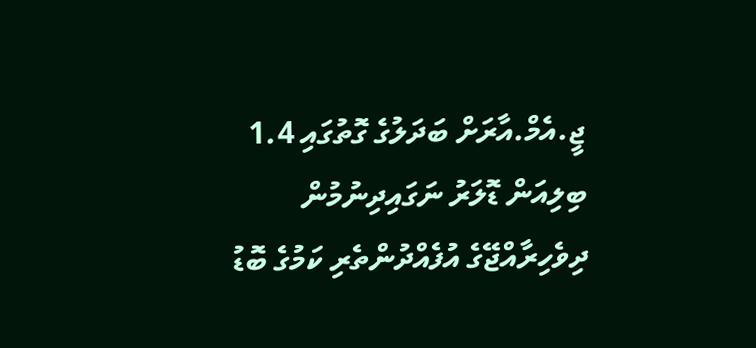ޖީ.އެމް.އާރަށް ބަދަލުގެ ގޮތުގައި 1.4 ބިލިއަން ޑޮލަރު ނަގައިދިނުމުން ދިވެހިރާއްޖޭގެ އުފެއްދުންތެރި ކަމުގެ ބޮޑު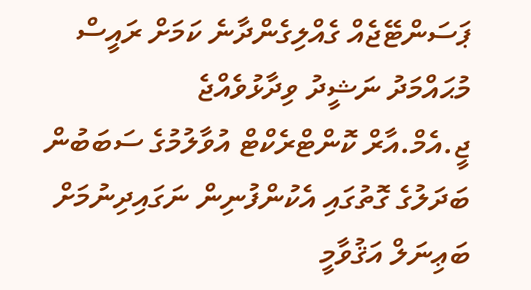ޕަސަންޓޭޖެއް ގެއްލިގެންދާނެ ކަމަށް ރައީސް މުޙައްމަދު ނަޝީދު ވިދާޅުވެއްޖެ
ޖީ.އެމް.އާރް ކޮންޓްރެކްޓް އުވާލުމުގެ ސަބަބުން ބަދަލުގެ ގޮތުގައި އެކުންފުނިން ނަގައިދިނުމަށް ބަޢިނަލް އަޤުވާމީ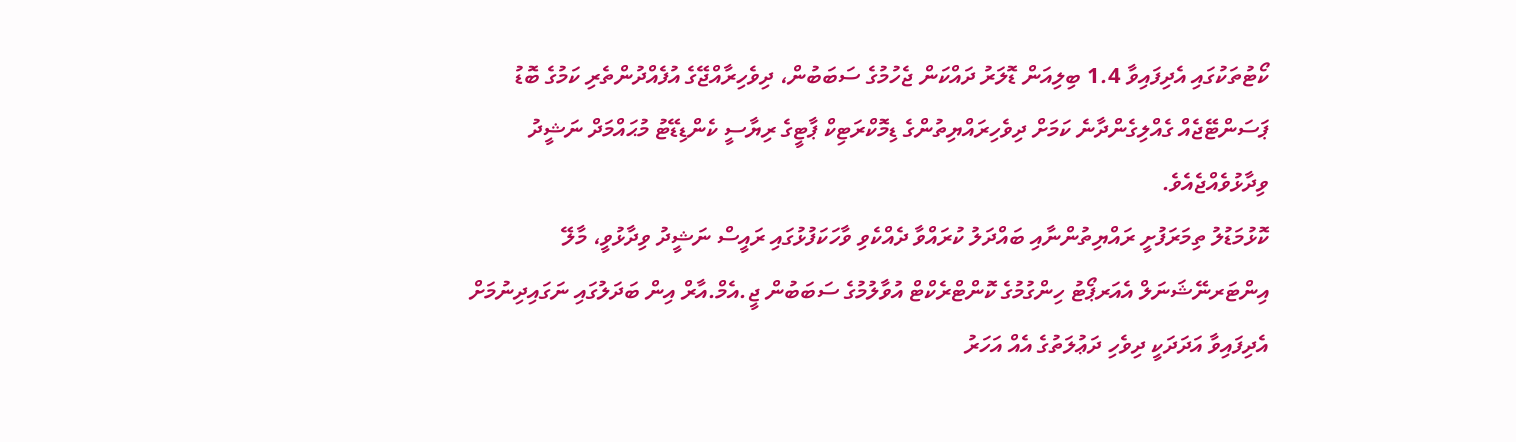ކޯޓުތަކުގައި އެދިފައިވާ 1.4 ބިލިއަން ޑޮލަރު ދައްކަން ޖެހުމުގެ ސަބަބުން، ދިވެހިރާއްޖޭގެ އުފެއްދުންތެރި ކަމުގެ ބޮޑު ޕަސަންޓޭޖެއް ގެއްލިގެންދާނެ ކަމަށް ދިވެހިރައްޔިތުންގެ ޑިމޮކްރަޓިކް ޕާޓީގެ ރިޔާސީ ކެންޑިޑޭޓު މުޙައްމަދް ނަޝީދު ވިދާޅުވެއްޖެއެވެ.
ކޮޅުމަޑުލު ތިމަރަފުށީ ރައްޔިތުންނާއި ބައްދަލު ކުރައްވާ ދެއްކެވި ވާހަކަފުޅުގައި ރައީސް ނަޝީދު ވިދާޅުވީ، މާލޭ އިންޓަރނޭޝަނަލް އެއަރޕޯޓު ހިންގުމުގެ ކޮންޓްރެކްޓް އުވާލުމުގެ ސަބަބުން ޖީ.އެމް.އާރް އިން ބަދަލުގައި ނަގައިދިނުމަށް އެދިފައިވާ އަދަދަކީ ދިވެހި ދަޢުލަތުގެ އެއް އަހަރު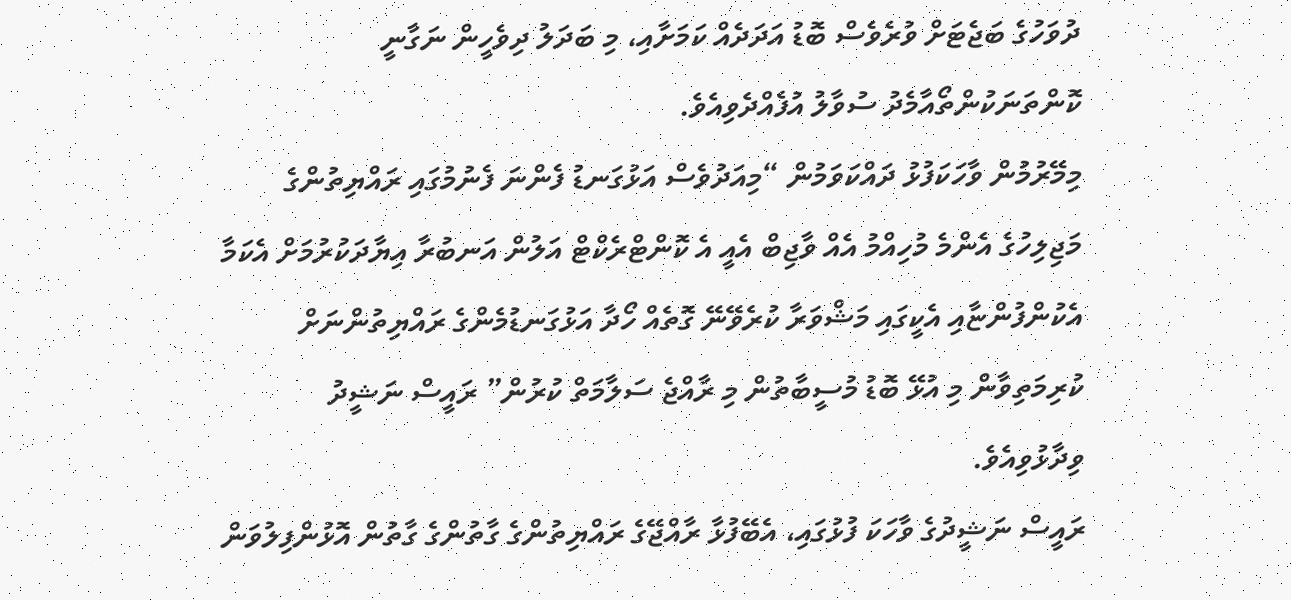ދުވަހުގެ ބަޖެޓަށް ވުރެވެސް ބޮޑު އަދަދެއް ކަމަށާއި، މި ބަދަލު ދިވެހީން ނަގާނީ ކޮންތަނަކުންތޯއާމެދު ސުވާލު އުފެއްދެވިއެވެ.
މިމޭރުމުން ވާހަކަފުޅު ދައްކަވަމުން “މިއަދުވެސް އަޅުގަނޑު ފެންނަ ފެނުމުގައި ރައްޔިތުންގެ މަޖިލިހުގެ އެންމެ މުހިއްމު އެއް ވާޖިބް އެއީ އެ ކޮންޓްރެކްޓް އަލުން އަނބުރާ އިޔާދަކުރުމަށް އެކަމާ އެކުންފުންޏާއި އެކީގައި މަޝްވަރާ ކުރެވޭނޭ ގޮތެއް ހޯދާ އަޅުގަނޑުމެންގެ ރައްޔިތުންނަށް ކުރިމަތިވާން މި އުޅޭ ބޮޑު މުސީބާތުން މި ރާއްޖެ ސަލާމަތް ކުރުން” ރައީސް ނަޝީދު ވިދާޅުވިއެވެ.
ރައީސް ނަޝީދުގެ ވާހަކަ ފުޅުގައި، އެބޭފުޅާ ރާއްޖޭގެ ރައްޔިތުންގެ ގާތުންގެ ގާތުން އޮޅުންފިލުވަން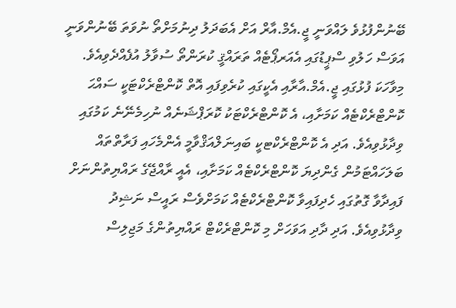ބޭނުންފުޅުވެ ލައްވަނީ ޖީ.އެމް.އާރް އަށް އެބަދަލު ދިނުމަށްތޯ ނުވަތަ ބޭނުންވަނީ އަވަސް ހަލުވި ސްޕީޑުގައި އެއަރޕޯޓެއް ތަރައްޤީ ކުރަންތޯ ސުވާލު އުފެއްދެވިއެވެ. މިވާހަކަ ފުޅުގައި ޖީ.އެމް.އާރާއި އެކީގައި ކުރެވިފައި އޮތް ކޮންޓްރެކްޓަކީ ސައްޙަ ކޮންޓްރެކްޓެއް ކަމަށާއި، އެ ކޮންޓްރެކްޓަކު ކޮރަޕްޝަނެއް ނުހިމެނޭނެ ކަމުގައި ވިދާޅުވިއެވެ. އަދި އެ ކޮންޓްރެކްޓކީ ބައިނަލްއަޤްވާމީ އެންމެހައި ފަރާތްތައް ބަލަހައްޓަމުން ގެންދިޔަ ކޮންޓްރެކްޓެއް ކަމަށާއި، އެއީ ރާއްޖޭގެ ރައްޔިތުންނަށް ފައިދާވާ ގޮތުގައި ހެދިފައިވާ ކޮންޓްރެކްޓެއް ކަމަށްވެސް ރައީސް ނަޝިދު ވިދާޅުވިއެވެ. އަދި ދާދި އަވަހަށް މި ކޮންޓްރެކްޓް ރައްޔިތުންގެ މަޖިލިސް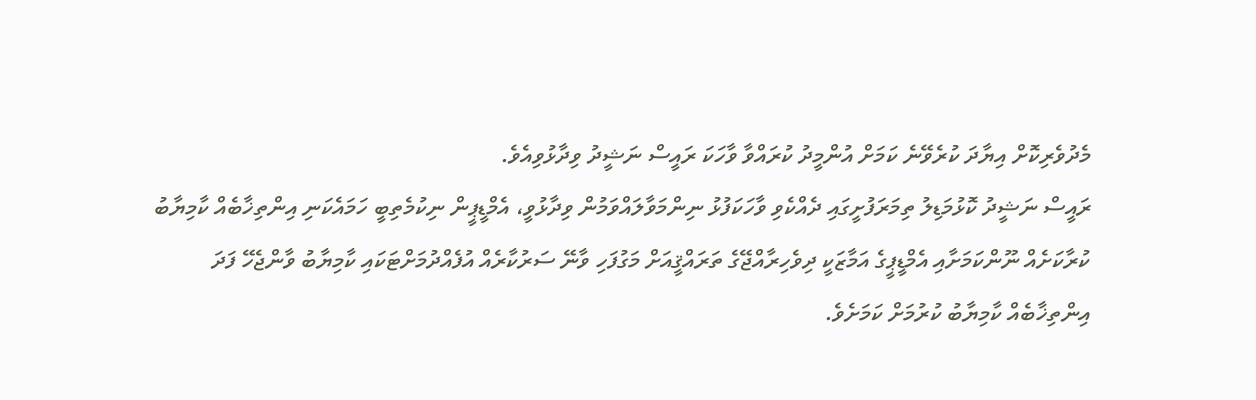މެދުވެރިކޮށް އިޔާދަ ކުރެވޭނެ ކަމަށް އުންމީދު ކުރައްވާ ވާހަކަ ރައީސް ނަޝީދު ވިދާޅުވިއެވެ.
ރައީސް ނަޝީދު ކޮޅުމަޑިލު ތިމަރަފުށީގައި ދެއްކެވި ވާހަކަފުޅު ނިންމަވާލައްވަމުން ވިދާޅުވީ، އެމްޑީޕީން ނިކުމެތިބީ ހަމައެކަނި އިންތިޚާބެއް ކާމިޔާބު ކުރާކަށެއް ނޫންކަމަށާއި އެމްޑީޕީގެ އަމާޒަކީ ދިވެހިރާއްޖޭގެ ތަރައްޤީއަށް މަގުފަހި ވާނޭ ސަރުކާރެއް އުފެއްދުމަށްޓަކައި ކާމިޔާބު ވާންޖެހޭ ފަދަ އިންތިޚާބެއް ކާމިޔާބު ކުރުމަށް ކަމަށެވެ.